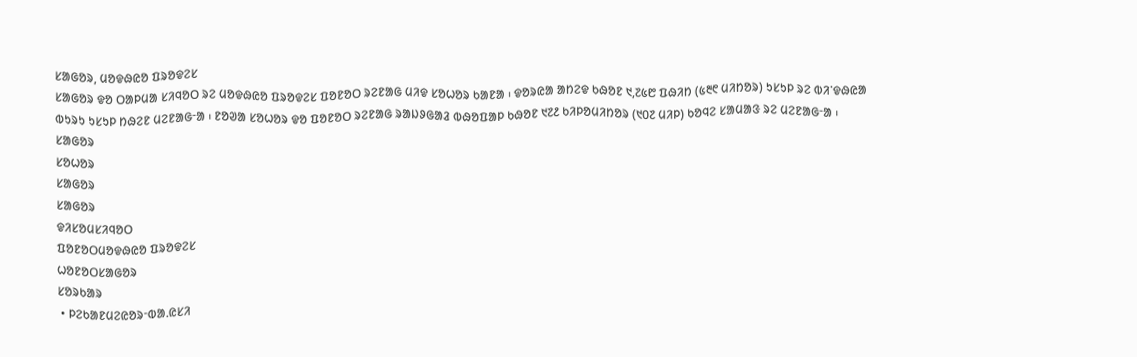ᱥᱟᱜᱚᱨ, ᱢᱚᱫᱷᱭᱚ ᱯᱨᱚᱫᱮᱥ
ᱥᱟᱜᱚᱨ ᱫᱚ ᱛᱟᱞᱢᱟ ᱥᱤᱧᱚᱛ ᱨᱮ ᱢᱚᱫᱷᱭᱚ ᱯᱨᱚᱫᱮᱥ ᱯᱚᱱᱚᱛ ᱨᱮᱱᱟᱜ ᱢᱤᱫ ᱥᱚᱦᱚᱨ ᱠᱟᱱᱟ ᱾ ᱫᱚᱨᱭᱟ ᱟᱴᱮᱫ ᱠᱷᱚᱱ ᱑,᱗᱕᱘ ᱯᱷᱤᱴ (᱕᱓᱖ ᱢᱤᱴᱚᱨ) ᱩᱥᱩᱞ ᱨᱮ ᱵᱤᱸᱫᱷᱭᱟ ᱵᱩᱨᱩ ᱩᱥᱩᱞ ᱴᱷᱮᱱ ᱢᱮᱱᱟᱜᱼᱟ ᱾ ᱱᱚᱣᱟ ᱥᱚᱦᱚᱨ ᱫᱚ ᱯᱚᱱᱚᱛ ᱨᱮᱱᱟᱜ ᱨᱟᱡᱽᱜᱟᱲ ᱵᱷᱚᱯᱟᱞ ᱠᱷᱚᱱ ᱑᱗᱒ ᱠᱤᱞᱚᱢᱤᱴᱚᱨ (᱑᱐᱗ ᱢᱤᱞ) ᱠᱚᱧᱮ ᱥᱟᱢᱟᱝ ᱨᱮ ᱢᱮᱱᱟᱜᱼᱟ ᱾
ᱥᱟᱜᱚᱨ
ᱥᱚᱦᱚᱨ
ᱥᱟᱜᱚᱨ
ᱥᱟᱜᱚᱨ
ᱫᱤᱥᱚᱢᱥᱤᱧᱚᱛ
ᱯᱚᱱᱚᱛᱢᱚᱫᱷᱭᱚ ᱯᱨᱚᱫᱮᱥ
ᱦᱚᱱᱚᱛᱥᱟᱜᱚᱨ
ᱥᱚᱨᱠᱟᱨ
 • ᱞᱮᱠᱟᱱᱢᱮᱭᱚᱨᱼᱵᱟᱹᱭᱥᱤ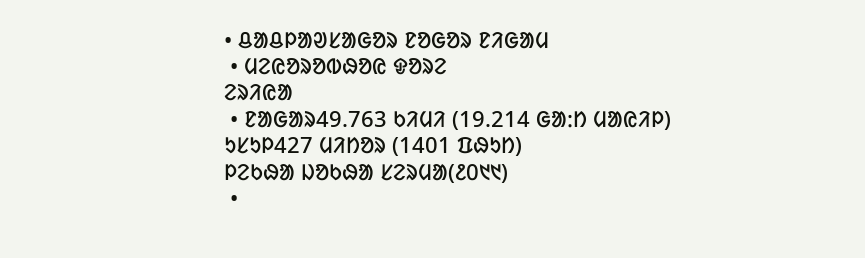• ᱪᱟᱪᱞᱟᱣᱥᱟᱜᱚᱨ ᱱᱚᱜᱚᱨ ᱱᱤᱜᱟᱢ
 • ᱢᱮᱭᱚᱨᱚᱵᱷᱚᱭ ᱫᱚᱨᱮ
ᱮᱨᱤᱭᱟ
 • ᱱᱟᱜᱟᱨ49.763 ᱠᱤᱢᱤ (19.214 ᱜᱟᱺᱴ ᱢᱟᱭᱤᱞ)
ᱩᱥᱩᱞ427 ᱢᱤᱴᱚᱨ (1401 ᱯᱷᱩᱴ)
ᱞᱮᱠᱷᱟ ᱡᱚᱠᱷᱟ ᱥᱮᱨᱢᱟ(᱒᱐᱑᱑)
 •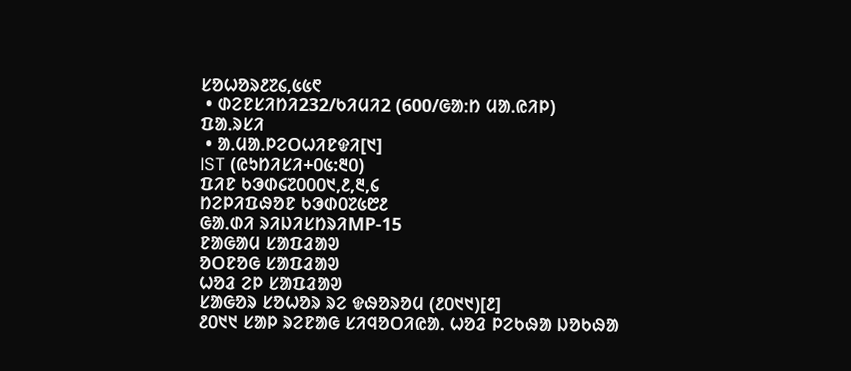ᱥᱚᱦᱚᱨ᱒᱗᱔,᱕᱕᱖
 • ᱰᱮᱱᱥᱤᱴᱤ232/ᱠᱤᱢᱤ2 (600/ᱜᱟᱺᱴ ᱢᱟᱹᱭᱤᱞ)
ᱯᱟᱹᱨᱥᱤ
 • ᱟᱹᱢᱟᱹᱞᱮᱛᱦᱤᱱᱫᱤ[᱑]
IST (ᱭᱩᱴᱤᱥᱤ+᱐᱕:᱓᱐)
ᱯᱤᱱ ᱠᱳᱰ᱔᱗᱐᱐᱐᱑,᱒,᱓,᱔
ᱴᱮᱞᱤᱯᱷᱚᱱ ᱠᱳᱰ᱐᱗᱕᱘᱒
ᱜᱟᱹᱰᱤ ᱨᱤᱡᱤᱥᱴᱨᱤMP-15
ᱱᱟᱜᱟᱢ ᱥᱟᱯᱲᱟᱣ
ᱚᱛᱱᱚᱜ ᱥᱟᱯᱲᱟᱣ
ᱦᱚᱲ ᱮᱞ ᱥᱟᱯᱲᱟᱣ
ᱥᱟᱜᱚᱨ ᱥᱚᱦᱚᱨ ᱨᱮ ᱫᱷᱚᱨᱚᱢ (᱒᱐᱑᱑)[᱒]
᱒᱐᱑᱑ ᱥᱟᱞ ᱨᱮᱱᱟᱜ ᱥᱤᱧᱚᱛᱤᱭᱟᱹ ᱦᱚᱲ ᱞᱮᱠᱷᱟ ᱡᱚᱠᱷᱟ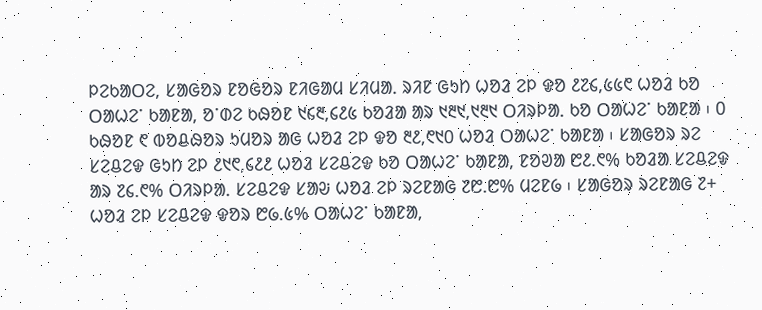ᱞᱮᱠᱟᱛᱮ, ᱥᱟᱜᱚᱨ ᱱᱚᱜᱚᱨ ᱱᱤᱜᱟᱢ ᱥᱤᱢᱟᱹ ᱨᱤᱱ ᱜᱩᱴ ᱦᱚᱲ ᱮᱞ ᱫᱚ ᱒᱗᱔,᱕᱕᱖ ᱦᱚᱲ ᱠᱚ ᱛᱟᱦᱮᱸ ᱠᱟᱱᱟ, ᱚᱸᱰᱮ ᱠᱷᱚᱱ ᱑᱔᱓,᱔᱒᱕ ᱠᱚᱲᱟ ᱟᱨ ᱑᱓᱑,᱑᱓᱑ ᱛᱤᱨᱞᱟᱹ ᱠᱚ ᱛᱟᱦᱮᱸ ᱠᱟᱱᱟ ᱾ ᱐ ᱠᱷᱚᱱ ᱖ ᱵᱚᱪᱷᱚᱨ ᱩᱢᱚᱨ ᱟᱜ ᱦᱚᱲ ᱮᱞ ᱫᱚ ᱓᱒,᱖᱑᱐ ᱦᱚᱲ ᱛᱟᱦᱮᱸ ᱠᱟᱱᱟ ᱾ ᱥᱟᱜᱚᱨ ᱨᱮ ᱥᱮᱪᱮᱫ ᱜᱩᱴ ᱮᱞ ᱒᱑᱖,᱔᱒᱒ ᱦᱚᱲ ᱥᱮᱪᱮᱫ ᱠᱚ ᱛᱟᱦᱮᱸ ᱠᱟᱱᱟ, ᱱᱚᱣᱟ ᱘᱒.᱖% ᱠᱚᱲᱟ ᱥᱮᱪᱮᱫ ᱟᱨ ᱗᱔.᱖% ᱛᱤᱨᱞᱟᱹ ᱥᱮᱪᱮᱫ ᱥᱟᱶ ᱦᱚᱲ ᱮᱞ ᱨᱮᱱᱟᱜ ᱗᱘.᱘% ᱢᱮᱱ᱙ ᱾ ᱥᱟᱜᱚᱨ ᱨᱮᱱᱟᱜ ᱗+ ᱦᱚᱲ ᱮᱞ ᱥᱮᱪᱮᱫ ᱫᱚᱨ ᱘᱙.᱕% ᱛᱟᱦᱮᱸ ᱠᱟᱱᱟ,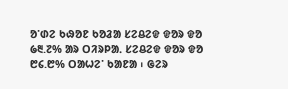ᱚᱸᱰᱮ ᱠᱷᱚᱱ ᱠᱚᱲᱟ ᱥᱮᱪᱮᱫ ᱫᱚᱨ ᱫᱚ ᱙᱓.᱗% ᱟᱨ ᱛᱤᱨᱞᱟᱹ ᱥᱮᱪᱮᱫ ᱫᱚᱨ ᱫᱚ ᱘᱔.᱘% ᱛᱟᱦᱮᱸ ᱠᱟᱱᱟ ᱾ ᱜᱮᱨ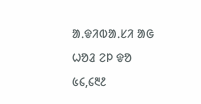ᱟᱹᱫᱤᱵᱟᱹᱥᱤ ᱟᱜ ᱦᱚᱲ ᱮᱞ ᱫᱚ ᱕᱔,᱔᱓᱒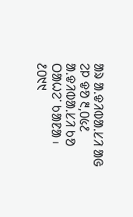ᱟᱨ ᱟᱹᱫᱤᱵᱟᱹᱥᱤ ᱟᱜ ᱮᱞ ᱫᱚ ᱓,᱐᱕᱒ ᱟᱹᱫᱤᱵᱟᱹᱥᱤ ᱠᱚ ᱛᱟᱦᱮᱸ ᱠᱟᱱᱟ ᱾ ᱒᱐᱑᱑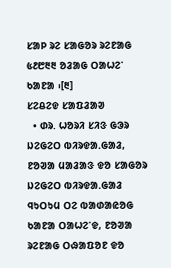ᱥᱟᱞ ᱨᱮ ᱥᱟᱜᱚᱨ ᱨᱮᱱᱟᱜ ᱕᱒᱘᱓᱓ ᱚᱲᱟᱜ ᱛᱟᱦᱮᱸ ᱠᱟᱱᱟ ᱾[᱓]
ᱥᱮᱪᱮᱫ ᱥᱟᱯᱲᱟᱣ
  • ᱰᱨ. ᱦᱚᱨᱤ ᱥᱤᱝ ᱜᱳᱨ ᱡᱮᱜᱮᱛ ᱵᱤᱨᱫᱟᱹᱜᱟᱲ, ᱱᱚᱣᱟ ᱢᱟᱲᱟᱝ ᱫᱚ ᱥᱟᱜᱚᱨ ᱡᱮᱜᱮᱛ ᱵᱤᱨᱫᱟᱹᱜᱟᱲ ᱧᱩᱛᱩᱢ ᱛᱮ ᱵᱟᱰᱟᱭᱚᱜ ᱠᱟᱱᱟ ᱛᱟᱦᱮᱸᱫ, ᱱᱚᱣᱟ ᱨᱮᱱᱟᱜ ᱛᱷᱟᱯᱚᱱ ᱫᱚ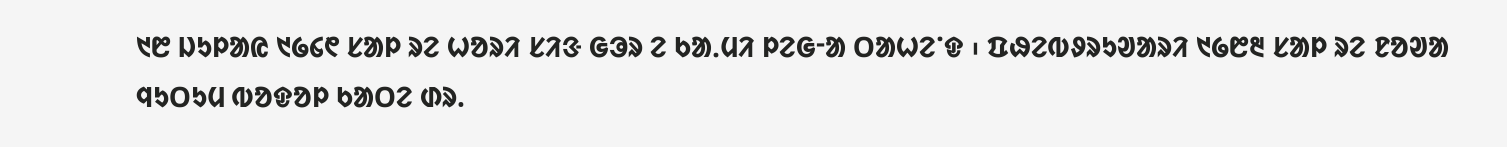᱑᱘ ᱡᱩᱞᱟᱭ ᱑᱙᱔᱖ ᱥᱟᱞ ᱨᱮ ᱦᱚᱨᱤ ᱥᱤᱝ ᱜᱳᱨ ᱮ ᱠᱟᱹᱢᱤ ᱞᱮᱜᱼᱟ ᱛᱟᱦᱮᱸᱫ ᱾ ᱯᱷᱮᱵᱽᱨᱩᱣᱟᱨᱤ ᱑᱙᱘᱓ ᱥᱟᱞ ᱨᱮ ᱱᱚᱣᱟ ᱧᱩᱛᱩᱢ ᱵᱚᱫᱚᱞ ᱠᱟᱛᱮ ᱰᱨ.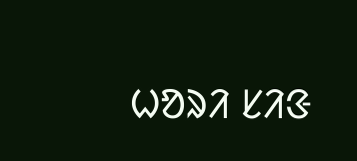ᱦᱚᱨᱤ ᱥᱤᱝ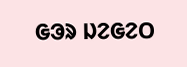ᱜᱳᱨ ᱡᱮᱜᱮᱛ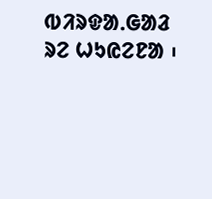ᱵᱤᱨᱫᱟᱹᱜᱟᱲ ᱨᱮ ᱦᱩᱭᱮᱱᱟ ᱾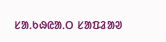ᱥᱟᱹᱠᱷᱭᱟᱹᱛ ᱥᱟᱯᱲᱟᱣ